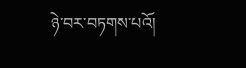ཉེ་བར་བཏགས་པའོ།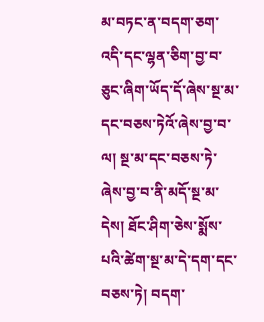མ་བཏང་ན་བདག་ཅག་འདི་དང་ལྷན་ཅིག་བྱ་བ་ཅུང་ཞིག་ཡོད་དོ་ཞེས་སྔ་མ་དང་བཅས་ཏེའོ་ཞེས་བྱ་བ་ལ། སྔ་མ་དང་བཅས་ཏེ་ཞེས་བྱ་བ་ནི་མདོ་སྔ་མ་དེས། ཐོང་ཤིག་ཅེས་སྨོས་པའི་ཚེག་སྔ་མ་དེ་དག་དང་བཅས་ཏེ། བདག་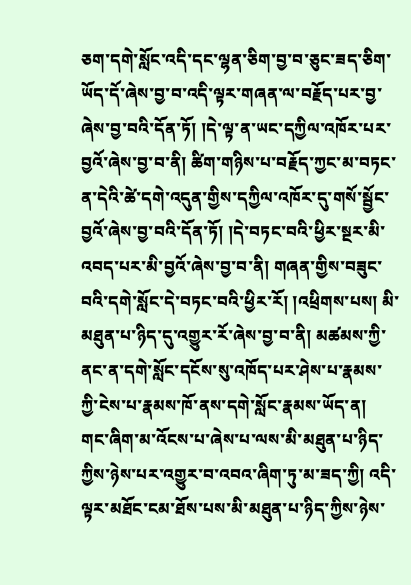ཅག་དགེ་སློང་འདི་དང་ལྷན་ཅིག་བྱ་བ་ཅུང་ཟད་ཅིག་ཡོད་དོ་ཞེས་བྱ་བ་འདི་ལྟར་གཞན་ལ་བརྗོད་པར་བྱ་ཞེས་བྱ་བའི་དོན་ཏོ། །དེ་ལྟ་ན་ཡང་དཀྱིལ་འཁོར་པར་བྱའོ་ཞེས་བྱ་བ་ནི། ཚིག་གཉིས་པ་བརྗོད་ཀྱང་མ་བཏང་ན་དེའི་ཚེ་དགེ་འདུན་གྱིས་དཀྱིལ་འཁོར་དུ་གསོ་སྦྱོང་བྱའོ་ཞེས་བྱ་བའི་དོན་ཏོ། །དེ་བཏང་བའི་ཕྱིར་སྔར་མི་འབད་པར་མི་བྱའོ་ཞེས་བྱ་བ་ནི། གཞན་གྱིས་བཟུང་བའི་དགེ་སློང་དེ་བཏང་བའི་ཕྱིར་རོ། །འཕྲིགས་པས། མི་མཐུན་པ་ཉིད་དུ་འགྱུར་རོ་ཞེས་བྱ་བ་ནི། མཚམས་ཀྱི་ནང་ན་དགེ་སློང་དངོས་སུ་འཁོད་པར་ཤེས་པ་རྣམས་ཀྱི་ངེས་པ་རྣམས་ཁོ་ནས་དགེ་སློང་རྣམས་ཡོད་ན། གང་ཞིག་མ་འོངས་པ་ཞེས་པ་ལས་མི་མཐུན་པ་ཉིད་ཀྱིས་ཉེས་པར་འགྱུར་བ་འབའ་ཞིག་ཏུ་མ་ཟད་ཀྱི། འདི་ལྟར་མཐོང་ངམ་ཐོས་པས་མི་མཐུན་པ་ཉིད་ཀྱིས་ཉེས་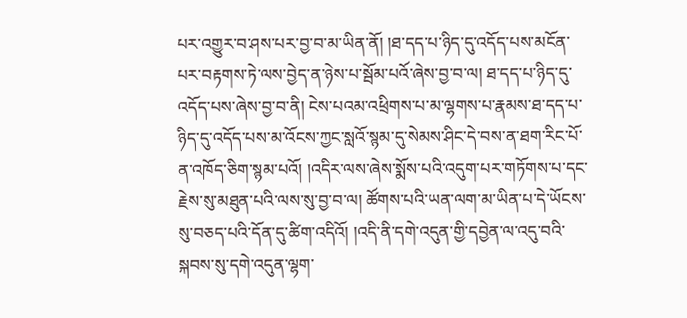པར་འགྱུར་བ་ཤས་པར་བྱ་བ་མ་ཡིན་ནོ། །ཐ་དད་པ་ཉིད་དུ་འདོད་པས་མངོན་པར་བརྟགས་ཏེ་ལས་བྱེད་ན་ཉེས་པ་སྦོམ་པའོ་ཞེས་བྱ་བ་ལ། ཐ་དད་པ་ཉིད་དུ་འདོད་པས་ཞེས་བྱ་བ་ནི། ངེས་པའམ་འཕྲིགས་པ་མ་ལྷགས་པ་རྣམས་ཐ་དད་པ་ཉིད་དུ་འདོད་པས་མ་འོངས་ཀྱང་སླའོ་སྙམ་དུ་སེམས་ཤིང་དེ་བས་ན་ཐག་རིང་པོ་ན་འཁོད་ཅིག་སྙམ་པའོ། །འདིར་ལས་ཞེས་སྨོས་པའི་འདུག་པར་གཏོགས་པ་དང་རྗེས་སུ་མཐུན་པའི་ལས་སུ་བྱ་བ་ལ། ཚོགས་པའི་ཡན་ལག་མ་ཡིན་པ་དེ་ཡོངས་སུ་བཅད་པའི་དོན་དུ་ཚིག་འདིའོ། །འདི་ནི་དགེ་འདུན་གྱི་དབྱེན་ལ་འདུ་བའི་སྐབས་སུ་དགེ་འདུན་ལྷག་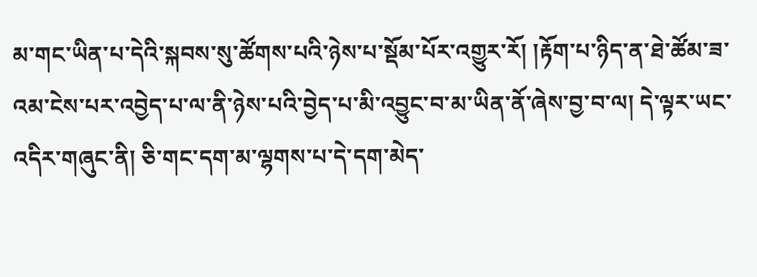མ་གང་ཡིན་པ་དེའི་སྐབས་སུ་ཚོགས་པའི་ཉེས་པ་སྡོམ་པོར་འགྱུར་རོ། །རྟོག་པ་ཉིད་ན་ཐེ་ཚོམ་ཟ་འམ་ངེས་པར་འབྱེད་པ་ལ་ནི་ཉེས་པའི་བྱེད་པ་མི་འབྱུང་བ་མ་ཡིན་ནོ་ཞེས་བྱ་བ་ལ། དེ་ལྟར་ཡང་འདིར་གཞུང་ནི། ཅི་གང་དག་མ་ལྷགས་པ་དེ་དག་མེད་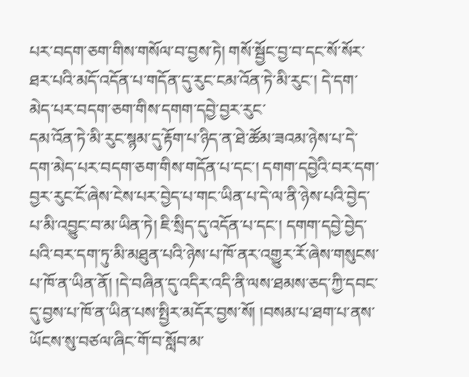པར་བདག་ཅག་གིས་གསོལ་བ་བྱས་ཏེ། གསོ་སྦྱོང་བྱ་བ་དང་སོ་སོར་ཐར་པའི་མདོ་འདོན་པ་གདོན་དུ་རུང་ངམ་འོན་ཏེ་མི་རུང་། དེ་དག་མེད་པར་བདག་ཅག་གིས་དགག་དབྱེ་བྱར་རུང་
དམ་འོན་ཏེ་མི་རུང་སྙམ་དུ་རྟོག་པ་ཉིད་ན་ཐེ་ཚོམ་ཟའམ་ཉེས་པ་དེ་དག་མེད་པར་བདག་ཅག་གིས་གདོན་པ་དང་། དགག་དབྱེའི་བར་དག་བྱར་རུང་ངོ་ཞེས་ངེས་པར་བྱེད་པ་གང་ཡིན་པ་དེ་ལ་ནི་ཉེས་པའི་བྱེད་པ་མི་འབྱུང་བ་མ་ཡིན་ཏེ། ཇི་སྲིད་དུ་འདོན་པ་དང་། དགག་དབྱེ་བྱེད་པའི་བར་དག་ཏུ་མི་མཐུན་པའི་ཉེས་པ་ཁོ་ནར་འགྱུར་རོ་ཞེས་གསུངས་པ་ཁོ་ན་ཡིན་ནོ། །དེ་བཞིན་དུ་འདིར་འདི་ནི་ལས་ཐམས་ཅད་ཀྱི་དབང་དུ་བྱས་པ་ཁོ་ན་ཡིན་པས་སྤྱིར་མདོར་བྱས་སོ། །བསམ་པ་ཐག་པ་ནས་ཡོངས་སུ་བཙལ་ཞིང་གོ་བ་སློབ་མ་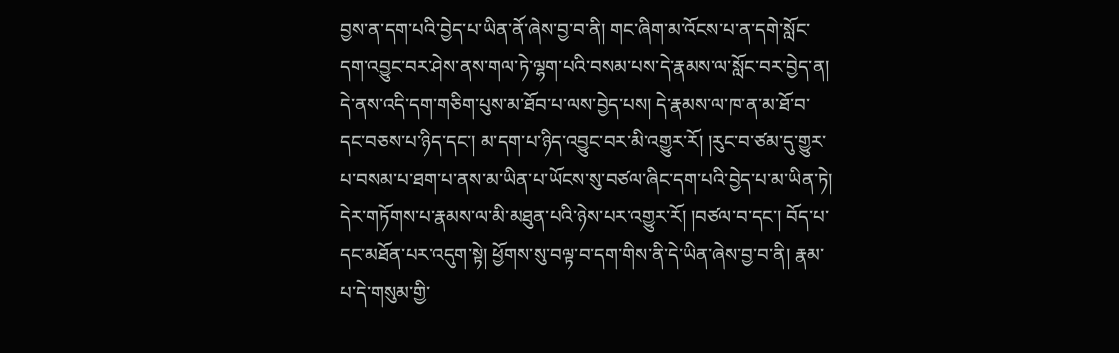བྱས་ན་དག་པའི་བྱེད་པ་ཡིན་ནོ་ཞེས་བྱ་བ་ནི། གང་ཞིག་མ་འོངས་པ་ན་དགེ་སློང་དག་འབྱུང་བར་ཤེས་ནས་གལ་ཏེ་ལྷག་པའི་བསམ་པས་དེ་རྣམས་ལ་སློང་བར་བྱེད་ན། དེ་ནས་འདི་དག་གཅིག་པུས་མ་ཐོབ་པ་ལས་བྱེད་པས། དེ་རྣམས་ལ་ཁ་ན་མ་ཐོ་བ་དང་བཅས་པ་ཉིད་དང་། མ་དག་པ་ཉིད་འབྱུང་བར་མི་འགྱུར་རོ། །རུང་བ་ཙམ་དུ་གྱུར་པ་བསམ་པ་ཐག་པ་ནས་མ་ཡིན་པ་ཡོངས་སུ་བཙལ་ཞིང་དག་པའི་བྱེད་པ་མ་ཡིན་ཏེ། དེར་གཏོགས་པ་རྣམས་ལ་མི་མཐུན་པའི་ཉེས་པར་འགྱུར་རོ། །བཙལ་བ་དང་། བོད་པ་དང་མཐོན་པར་འདུག་སྟེ། ཕྱོགས་སུ་བལྟ་བ་དག་གིས་ནི་དེ་ཡིན་ཞེས་བྱ་བ་ནི། རྣམ་པ་དེ་གསུམ་གྱི་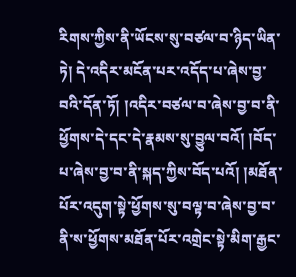རིགས་ཀྱིས་ནི་ཡོངས་སུ་བཙལ་བ་ཉིད་ཡིན་ཏེ། དེ་འདིར་མངོན་པར་འདོད་པ་ཞེས་བྱ་བའི་དོན་ཏོ། །འདིར་བཙལ་བ་ཞེས་བྱ་བ་ནི་ཕྱོགས་དེ་དང་དེ་རྣམས་སུ་བྱུལ་བའོ། །བོད་པ་ཞེས་བྱ་བ་ནི་སྐད་ཀྱིས་བོད་པའོ། །མཐོན་པོར་འདུག་སྟེ་ཕྱོགས་སུ་བལྟ་བ་ཞེས་བྱ་བ་ནི་ས་ཕྱོགས་མཐོན་པོར་འགྲེང་སྟེ་མིག་རྒྱང་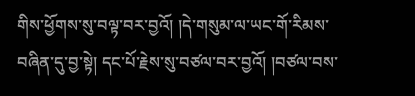གིས་ཕྱོགས་སུ་བལྟ་བར་བྱའོ། །དེ་གསུམ་ལ་ཡང་གོ་རིམས་བཞིན་དུ་བྱ་སྟེ། དང་པོ་རྗེས་སུ་བཙལ་བར་བྱའོ། །བཙལ་བས་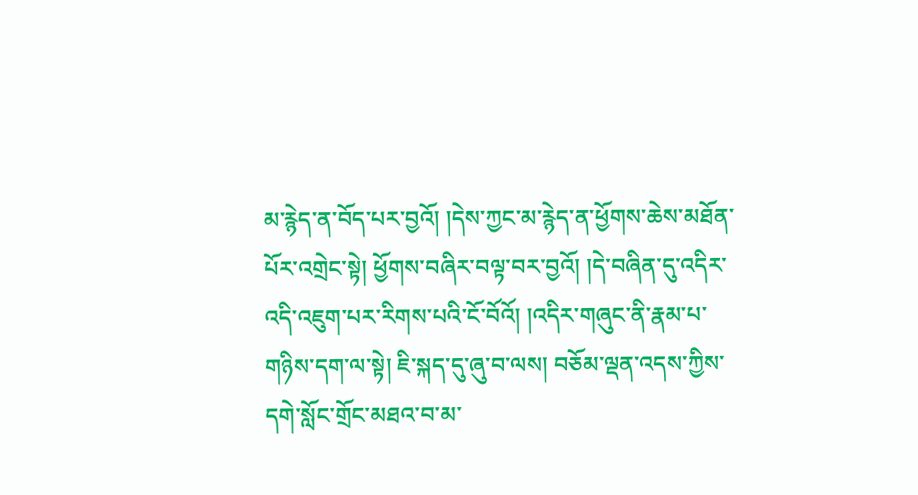མ་རྙེད་ན་བོད་པར་བྱའོ། །དེས་ཀྱང་མ་རྙེད་ན་ཕྱོགས་ཆེས་མཐོན་པོར་འགྲེང་སྟེ། ཕྱོགས་བཞིར་བལྟ་བར་བྱའོ། །དེ་བཞིན་དུ་འདིར་འདི་འཇུག་པར་རིགས་པའི་ངོ་བོའོ། །འདིར་གཞུང་ནི་རྣམ་པ་གཉིས་དག་ལ་སྟེ། ཇི་སྐད་དུ་ཞུ་བ་ལས། བཅོམ་ལྡན་འདས་ཀྱིས་དགེ་སློང་གྲོང་མཐའ་བ་མ་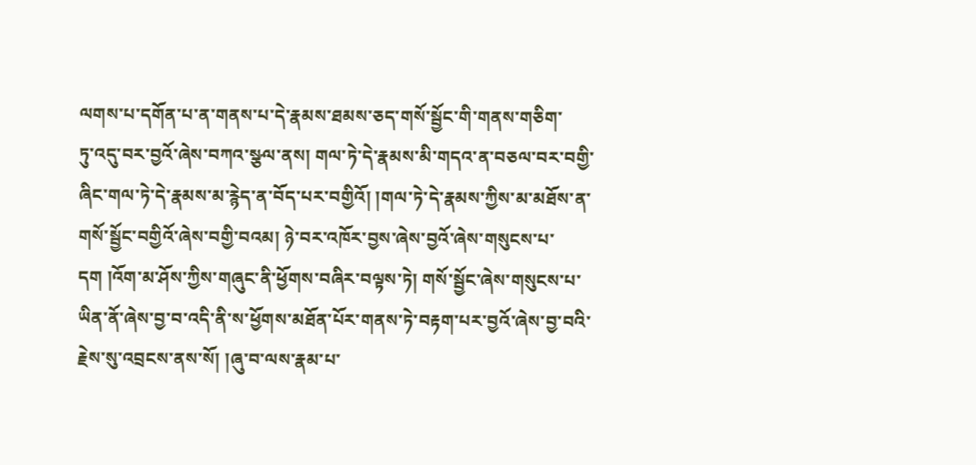ལགས་པ་དགོན་པ་ན་གནས་པ་དེ་རྣམས་ཐམས་ཅད་གསོ་སྦྱོང་གི་གནས་གཅིག་
ཏུ་འདུ་བར་བྱའོ་ཞེས་བཀའ་སྩལ་ནས། གལ་ཏེ་དེ་རྣམས་མི་གདའ་ན་བཅལ་བར་བགྱི་ཞིང་གལ་ཏེ་དེ་རྣམས་མ་རྙེད་ན་བོད་པར་བགྱིའོ། །གལ་ཏེ་དེ་རྣམས་ཀྱིས་མ་མཐོས་ན་གསོ་སྦྱོང་བགྱིའོ་ཞེས་བགྱི་བའམ། ཉེ་བར་འཁོར་བྱས་ཞེས་བྱའོ་ཞེས་གསུངས་པ་དག །འོག་མ་ཤོས་ཀྱིས་གཞུང་ནི་ཕྱོགས་བཞིར་བལྟས་ཏེ། གསོ་སྦྱོང་ཞེས་གསུངས་པ་ཡིན་ནོ་ཞེས་བྱ་བ་འདི་ནི་ས་ཕྱོགས་མཐོན་པོར་གནས་ཏེ་བརྟག་པར་བྱའོ་ཞེས་བྱ་བའི་རྗེས་སུ་འབྲངས་ནས་སོ། །ཞུ་བ་ལས་རྣམ་པ་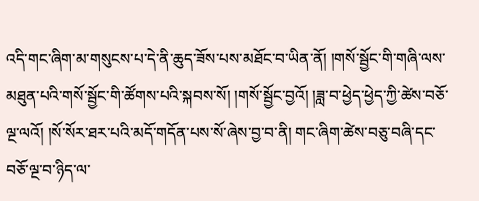འདི་གང་ཞིག་མ་གསུངས་པ་དེ་ནི་ཆུད་ཟོས་པས་མཐོང་བ་ཡིན་ནོ། །གསོ་སྦྱོང་གི་གཞི་ལས་མཐུན་པའི་གསོ་སྦྱོང་གི་ཚོགས་པའི་སྐབས་སོ། །གསོ་སྦྱོང་བྱའོ། །ཟླ་བ་ཕྱེད་ཕྱེད་ཀྱི་ཚེས་བཅོ་ལྔ་ལའོ། །སོ་སོར་ཐར་པའི་མདོ་གདོན་པས་སོ་ཞེས་བྱ་བ་ནི། གང་ཞིག་ཚེས་བཅུ་བཞི་དང་བཅོ་ལྔ་བ་ཉིད་ལ་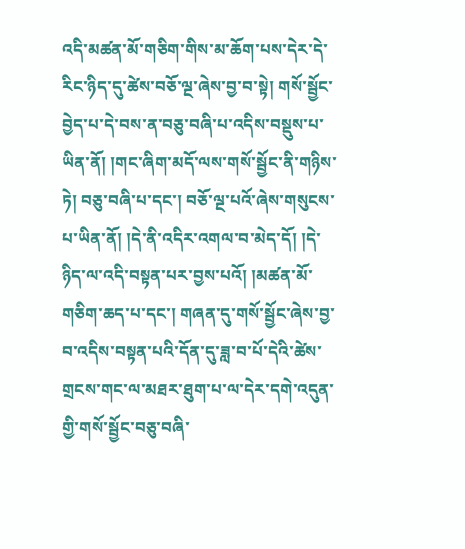འདི་མཚན་མོ་གཅིག་གིས་མ་ཆོག་པས་དེར་དེ་རིང་ཉིད་དུ་ཚེས་བཅོ་ལྔ་ཞེས་བྱ་བ་སྟེ། གསོ་སྦྱོང་བྱེད་པ་དེ་བས་ན་བཅུ་བཞི་པ་འདིས་བསྡུས་པ་ཡིན་ནོ། །གང་ཞིག་མདོ་ལས་གསོ་སྦྱོང་ནི་གཉིས་ཏེ། བཅུ་བཞི་པ་དང་། བཅོ་ལྔ་པའོ་ཞེས་གསུངས་པ་ཡིན་ནོ། །དེ་ནི་འདིར་འགལ་བ་མེད་དོ། །དེ་ཉིད་ལ་འདི་བསྟན་པར་བྱས་པའོ། །མཚན་མོ་གཅིག་ཆད་པ་དང་། གཞན་དུ་གསོ་སྦྱོང་ཞེས་བྱ་བ་འདིས་བསྟན་པའི་དོན་དུ་ཟླ་བ་པོ་དེའི་ཚེས་གྲངས་གང་ལ་མཐར་ཐུག་པ་ལ་དེར་དགེ་འདུན་གྱི་གསོ་སྦྱོང་བཅུ་བཞི་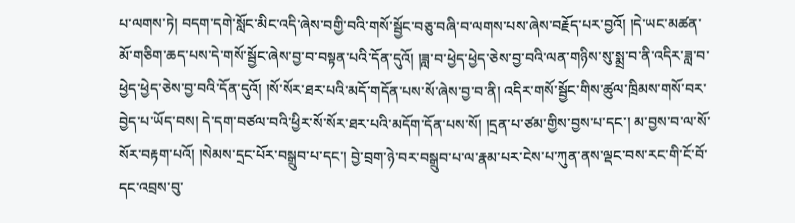པ་ལགས་ཏེ། བདག་དགེ་སློང་མིང་འདི་ཞེས་བགྱི་བའི་གསོ་སྦྱོང་བཅུ་བཞི་བ་ལགས་པས་ཞེས་བརྗོད་པར་བྱའོ། །དེ་ཡང་མཚན་མོ་གཅིག་ཆད་པས་དེ་གསོ་སྦྱོང་ཞེས་བྱ་བ་བསྟན་པའི་དོན་དུའོ། །ཟླ་བ་ཕྱེད་ཕྱེད་ཅེས་བྱ་བའི་ལན་གཉིས་སུ་སྨྲ་བ་ནི་འདིར་ཟླ་བ་ཕྱེད་ཕྱེད་ཅེས་བྱ་བའི་དོན་དུའོ། །སོ་སོར་ཐར་པའི་མདོ་གདོན་པས་སོ་ཞེས་བྱ་བ་ནི། འདིར་གསོ་སྦྱོང་གིས་ཚུལ་ཁྲིམས་གསོ་བར་བྱེད་པ་ཡོད་བས། དེ་དག་བཙལ་བའི་ཕྱིར་སོ་སོར་ཐར་པའི་མདོག་དོན་པས་སོ། །དྲན་པ་ཙམ་གྱིས་བྱས་པ་དང་། མ་བྱས་བ་ལ་སོ་སོར་བརྟག་པའོ། །སེམས་དྲང་པོར་བསྒྲུབ་པ་དང་། བྱེ་བྲག་ཉེ་བར་བསྒྲུབ་པ་ལ་རྣམ་པར་ངེས་པ་ཀུན་ནས་ལྡང་བས་རང་གི་ངོ་བོ་དང་འབྲས་བུ་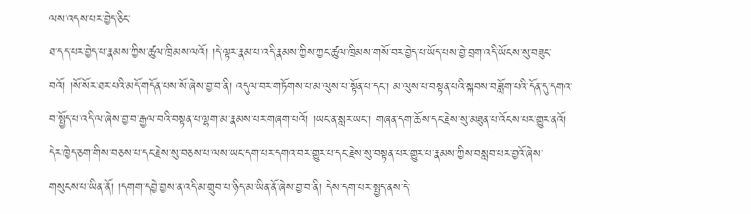ལས་འདས་པར་བྱེད་ཅིང་
ཐ་དད་པར་བྱེད་པ་རྣམས་ཀྱིས་ཚུལ་ཁྲིམས་ལའོ། །དེ་ལྟར་རྣམ་པ་འདི་རྣམས་ཀྱིས་ཀྱང་ཚུལ་ཁྲིམས་གསོ་བར་བྱེད་པ་ཡོད་པས་བྱེ་བྲག་འདི་ཡོངས་སུ་བཟུང་བའོ། །སོ་སོར་ཐར་པའི་མདོ་གདོན་པས་སོ་ཞེས་བྱ་བ་ནི། འདུལ་བར་གཏོགས་པ་མ་ལུས་པ་སྟོན་པ་དང་། མ་ལུས་པ་བསྟན་པའི་སྐབས་བཟློག་པའི་དོན་དུ་དགའ་བ་སྤྱོད་པ་འདི་ལ་ཞེས་བྱ་བ་རྒྱལ་བའི་བསྟན་པ་ལྷག་མ་རྣམས་པར་གཞག་པའོ། །ཡང་ན་སླར་ཡང་། གཞན་དག་ཆོས་དང་རྗེས་སུ་མཐུན་པ་འོངས་པར་གྱུར་ནའོ། དེར་ཁྱེད་ཅག་གིས་བཅས་པ་དང་རྗེས་སུ་བཅས་པ་ལས་ཡང་དག་པར་དགའ་བར་གྱུར་པ་དང་རྗེས་སུ་བསྟན་པར་གྱུར་པ་རྣམས་ཀྱིས་བསླབ་པར་བྱའོ་ཞེས་གསུངས་པ་ཡིན་ནོ། །དགག་དབྱེ་བྱས་ན་འདི་མ་གྲུབ་པ་ཉིད་མ་ཡིན་ནོ་ཞེས་བྱ་བ་ནི། དེས་དག་པར་སྤྱད་ནས་དེ་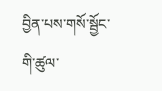བྱིན་པས་གསོ་སྦྱོང་གི་ཚུལ་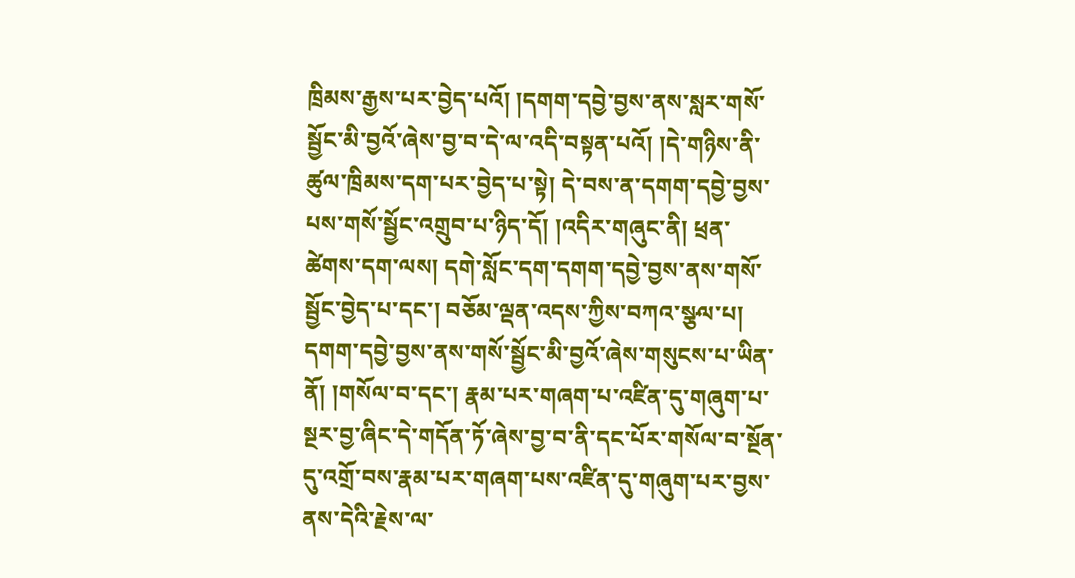ཁྲིམས་རྒྱས་པར་བྱེད་པའོ། །དགག་དབྱེ་བྱས་ནས་སླར་གསོ་སྦྱོང་མི་བྱའོ་ཞེས་བྱ་བ་དེ་ལ་འདི་བསྟན་པའོ། །དེ་གཉིས་ནི་ཚུལ་ཁྲིམས་དག་པར་བྱེད་པ་སྟེ། དེ་བས་ན་དགག་དབྱེ་བྱས་པས་གསོ་སྦྱོང་འགྲུབ་པ་ཉིད་དོ། །འདིར་གཞུང་ནི། ཕྲན་ཚེགས་དག་ལས། དགེ་སློང་དག་དགག་དབྱེ་བྱས་ནས་གསོ་སྦྱོང་བྱེད་པ་དང་། བཅོམ་ལྡན་འདས་ཀྱིས་བཀའ་སྩལ་པ། དགག་དབྱེ་བྱས་ནས་གསོ་སྦྱོང་མི་བྱའོ་ཞེས་གསུངས་པ་ཡིན་ནོ། །གསོལ་བ་དང་། རྣམ་པར་གཞག་པ་འཛིན་དུ་གཞུག་པ་སྔར་བྱ་ཞིང་དེ་གདོན་ཏོ་ཞེས་བྱ་བ་ནི་དང་པོར་གསོལ་བ་སྔོན་དུ་འགྲོ་བས་རྣམ་པར་གཞག་པས་འཛིན་དུ་གཞུག་པར་བྱས་ནས་དེའི་རྗེས་ལ་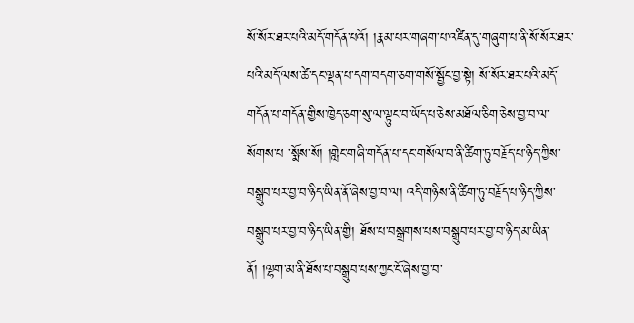སོ་སོར་ཐར་པའི་མདོ་གདོན་པའོ། །རྣམ་པར་གཞག་པ་འཛིན་དུ་གཞུག་པ་ནི་སོ་སོར་ཐར་པའི་མདོ་ལས་ཚེ་དང་ལྡན་པ་དག་བདག་ཅག་གསོ་སྦྱོང་བྱ་སྟེ། སོ་སོར་ཐར་པའི་མདོ་གདོན་པ་གདོན་གྱིས་ཁྱེད་ཅག་སུ་ལ་ལྟུང་བ་ཡོད་པ་ཅེས་མཐོལ་ཅིག་ཅེས་བྱ་བ་ལ་ སོགས་པ ་སྨོས་སོ། །གླེང་གཞི་གདོན་པ་དང་གསོལ་བ་ནི་ཚིག་ཏུ་བརྗོད་པ་ཉིད་ཀྱིས་བསྒྲུབ་པར་བྱ་བ་ཉིད་ཡིན་ནོ་ཞེས་བྱ་བ་ལ། འདི་གཉིས་ནི་ཚིག་ཏུ་བརྗོད་པ་ཉིད་ཀྱིས་བསྒྲུབ་པར་བྱ་བ་ཉིད་ཡིན་གྱི། ཐོས་པ་བསྒྲགས་པས་བསྒྲུབ་པར་བྱ་བ་ཉིད་མ་ཡིན་ནོ། །ལྷག་མ་ནི་ཐོས་པ་བསྒྲུབ་པས་ཀྱང་ངོ་ཞེས་བྱ་བ་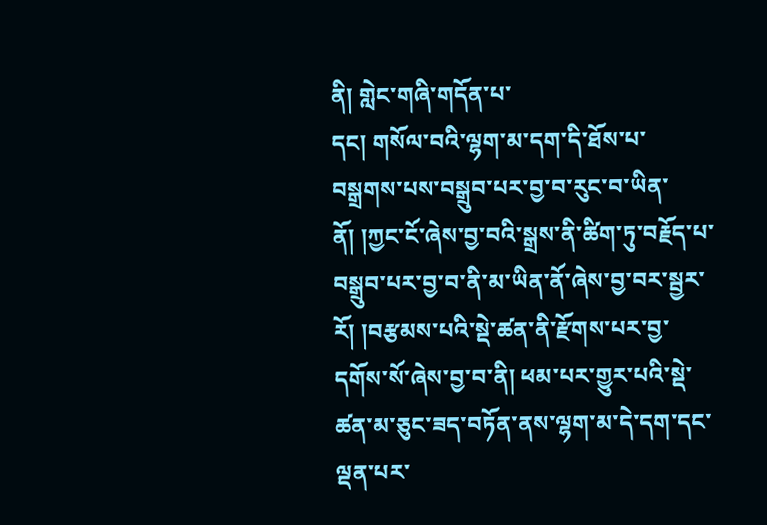ནི། གླེང་གཞི་གདོན་པ་
དང། གསོལ་བའི་ལྷག་མ་དག་དི་ཐོས་པ་བསྒྲགས་པས་བསྒྲུབ་པར་བྱ་བ་རུང་བ་ཡིན་ནོ། །ཀྱང་ངོ་ཞེས་བྱ་བའི་སྒྲས་ནི་ཚིག་ཏུ་བརྗོད་པ་བསྒྲུབ་པར་བྱ་བ་ནི་མ་ཡིན་ནོ་ཞེས་བྱ་བར་སྦྱར་རོ། །བརྩམས་པའི་སྡེ་ཚན་ནི་རྫོགས་པར་བྱ་དགོས་སོ་ཞེས་བྱ་བ་ནི། ཕམ་པར་གྱུར་པའི་སྡེ་ཚན་མ་ཅུང་ཟད་བཏོན་ནས་ལྷག་མ་དེ་དག་དང་ལྡན་པར་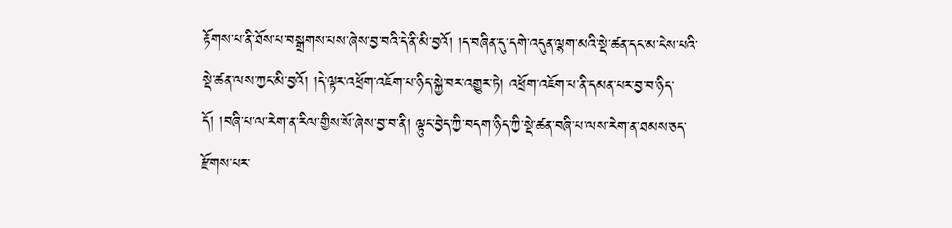རྟོགས་པ་ནི་ཐོས་པ་བསྒྲགས་པས་ཞེས་བྱ་བའི་དེ་ནི་མི་བྱའོ། །ད་བཞིན་དུ་དགེ་འདུན་ལྷག་མའི་སྡེ་ཚན་དང་མ་ངེས་པའི་སྡེ་ཚན་ལས་ཀྱང་མི་བྱའོ། །དེ་ལྟར་འཕྲོག་འཇོག་པ་ཉིད་སྐྱེ་བར་འགྱུར་ཏེ། འཕྲོག་འཇོག་པ་ནི་དམན་པར་བྱ་བ་ཉིད་དོ། །བཞི་པ་ལ་རེག་ན་རིལ་གྱིས་སོ་ཞེས་བྱ་བ་ནི། ལྟུང་བྱེད་ཀྱི་བདག་ཉིད་ཀྱི་སྡེ་ཚན་བཞི་པ་ལས་རེག་ན་ཐམས་ཅད་རྫོགས་པར་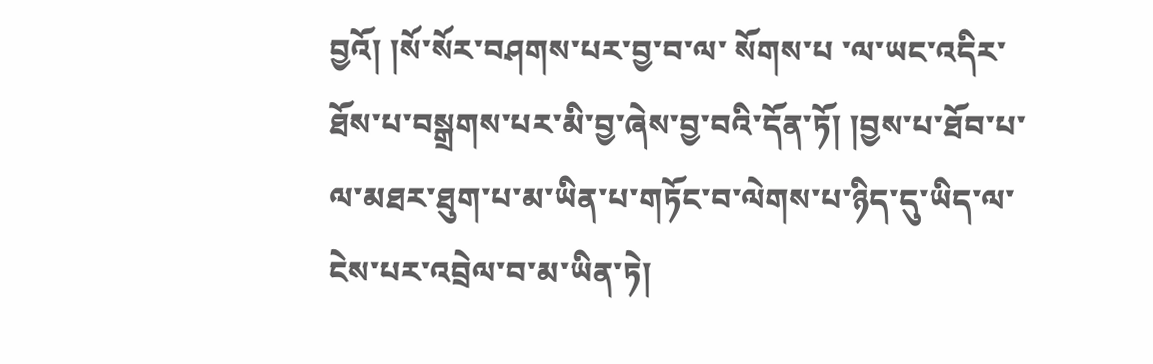བྱའོ། །སོ་སོར་བཤགས་པར་བྱ་བ་ལ་ སོགས་པ ་ལ་ཡང་འདིར་ཐོས་པ་བསྒྲགས་པར་མི་བྱ་ཞེས་བྱ་བའི་དོན་ཏོ། །བྱས་པ་ཐོབ་པ་ལ་མཐར་ཐུག་པ་མ་ཡིན་པ་གཏོང་བ་ལེགས་པ་ཉིད་དུ་ཡིད་ལ་ངེས་པར་འབྲེལ་བ་མ་ཡིན་ཏེ།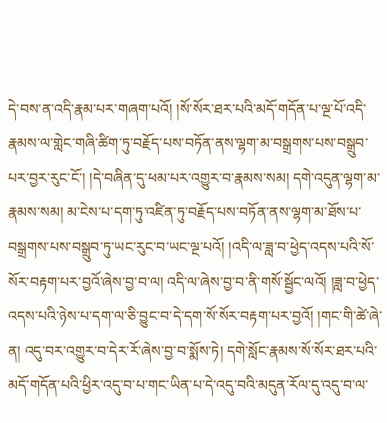དེ་བས་ན་འདི་རྣམ་པར་གཞག་པའོ། །སོ་སོར་ཐར་པའི་མདོ་གདོན་པ་ལྔ་པོ་འདི་རྣམས་ལ་གླེང་གཞི་ཚིག་ཏུ་བརྗོད་པས་བཏོན་ནས་ལྷག་མ་བསྒྲགས་པས་བསྒྲུབ་པར་བྱར་རུང་ངོ་། །དེ་བཞིན་དུ་ཕམ་པར་འགྱུར་བ་རྣམས་སམ། དགེ་འདུན་ལྷག་མ་རྣམས་སམ། མ་ངེས་པ་དག་ཏུ་འཛིན་ཏུ་བརྗོད་པས་བཏོན་ནས་ལྷག་མ་ཐོས་པ་བསྒྲགས་པས་བསྒྲུབ་ཏུ་ཡང་རུང་བ་ཡང་ལྔ་པའོ། །འདི་ལ་ཟླ་བ་ཕྱེད་འདས་པའི་སོ་སོར་བརྟག་པར་བྱའོ་ཞེས་བྱ་བ་ལ། འདི་ལ་ཞེས་བྱ་བ་ནི་གསོ་སྦྱོང་ལའོ། །ཟླ་བ་ཕྱེད་འདས་པའི་ཉེས་པ་དག་ལ་ཅི་བྱུང་བ་དེ་དག་སོ་སོར་བརྟག་པར་བྱའོ། །གང་གི་ཚེ་ཞེ་ན། འདུ་བར་འགྱུར་བ་དེར་རོ་ཞེས་བྱ་བ་སྨོས་ཏེ། དགེ་སློང་རྣམས་སོ་སོར་ཐར་པའི་མདོ་གདོན་པའི་ཕྱིར་འདུ་བ་པ་གང་ཡིན་པ་དེ་འདུ་བའི་མདུན་རོལ་དུ་འདུ་བ་ལ་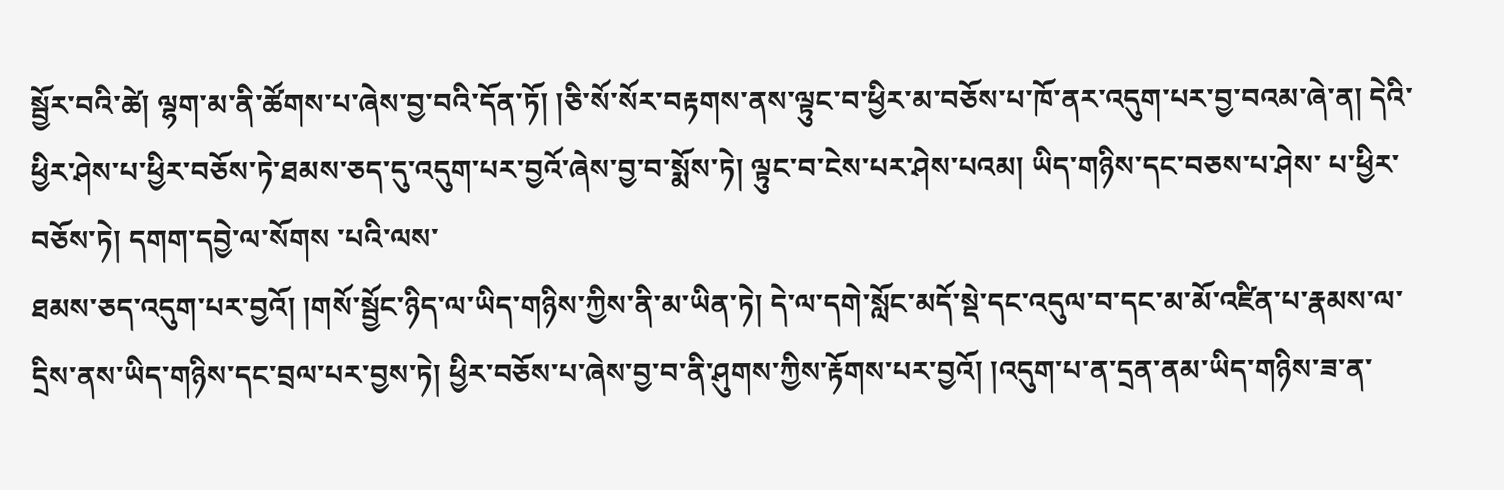སྦྱོར་བའི་ཚེ། ལྷག་མ་ནི་ཚོགས་པ་ཞེས་བྱ་བའི་དོན་ཏོ། །ཅི་སོ་སོར་བརྟགས་ནས་ལྟུང་བ་ཕྱིར་མ་བཅོས་པ་ཁོ་ནར་འདུག་པར་བྱ་བའམ་ཞེ་ན། དེའི་ཕྱིར་ཤེས་པ་ཕྱིར་བཅོས་ཏེ་ཐམས་ཅད་དུ་འདུག་པར་བྱའོ་ཞེས་བྱ་བ་སྨོས་ཏེ། ལྟུང་བ་ངེས་པར་ཤེས་པའམ། ཡིད་གཉིས་དང་བཅས་པ་ཤེས་ པ་ཕྱིར་བཅོས་ཏེ། དགག་དབྱེ་ལ་སོགས ་པའི་ལས་
ཐམས་ཅད་འདུག་པར་བྱའོ། །གསོ་སྦྱོང་ཉིད་ལ་ཡིད་གཉིས་ཀྱིས་ནི་མ་ཡིན་ཏེ། དེ་ལ་དགེ་སློང་མདོ་སྡེ་དང་འདུལ་བ་དང་མ་མོ་འཛིན་པ་རྣམས་ལ་དྲིས་ནས་ཡིད་གཉིས་དང་བྲལ་པར་བྱས་ཏེ། ཕྱིར་བཅོས་པ་ཞེས་བྱ་བ་ནི་ཤུགས་ཀྱིས་རྟོགས་པར་བྱའོ། །འདུག་པ་ན་དྲན་ནམ་ཡིད་གཉིས་ཟ་ན་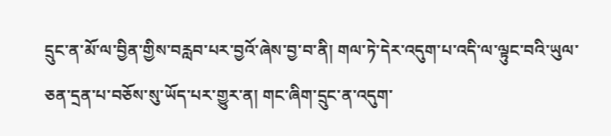དྲུང་ན་མོ་ལ་བྱིན་གྱིས་བརླབ་པར་བྱའོ་ཞེས་བྱ་བ་ནི། གལ་ཏེ་དེར་འདུག་པ་འདི་ལ་ལྟུང་བའི་ཡུལ་ཅན་དྲན་པ་བཅོས་སུ་ཡོད་པར་གྱུར་ན། གང་ཞིག་དྲུང་ན་འདུག་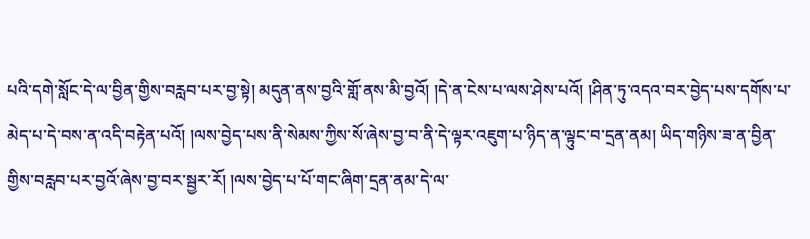པའི་དགེ་སློང་དེ་ལ་བྱིན་གྱིས་བརླབ་པར་བྱ་སྟེ། མདུན་ནས་བྱའི་གློ་ནས་མི་བྱའོ། །དེ་ན་ངེས་པ་ལས་ཤེས་པའོ། །ཤིན་ཏུ་འདའ་བར་བྱེད་པས་དགོས་པ་མེད་པ་དེ་བས་ན་འདི་བརྟེན་པའོ། །ལས་བྱེད་པས་ནི་སེམས་ཀྱིས་སོ་ཞེས་བྱ་བ་ནི་དེ་ལྟར་འཇུག་པ་ཉིད་ན་ལྟུང་བ་དྲན་ནམ། ཡིད་གཉིས་ཟ་ན་བྱིན་གྱིས་བརླབ་པར་བྱའོ་ཞེས་བྱ་བར་སྦྱར་རོ། །ལས་བྱེད་པ་པོ་གང་ཞིག་དྲན་ནམ་དེ་ལ་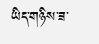ཡིད་གཉིས་ཟ་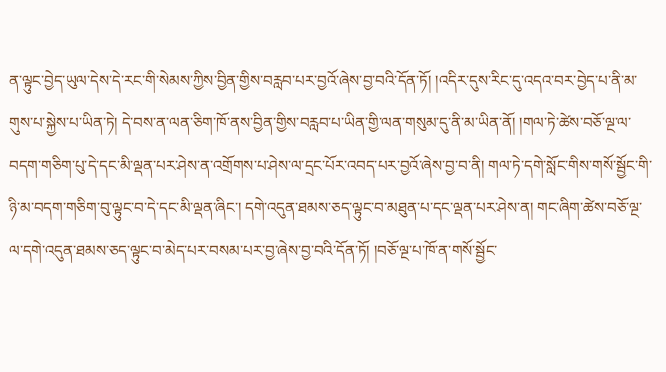ན་ལྟུང་བྱེད་ཡུལ་དེས་དེ་རང་གི་སེམས་ཀྱིས་བྱིན་གྱིས་བརླབ་པར་བྱའོ་ཞེས་བྱ་བའི་དོན་ཏོ། །འདིར་དུས་རིང་དུ་འདའ་བར་བྱེད་པ་ནི་མ་གུས་པ་སྐྱེས་པ་ཡིན་ཏེ། དེ་བས་ན་ལན་ཅིག་ཁོ་ནས་བྱིན་གྱིས་བརླབ་པ་ཡིན་གྱི་ལན་གསུམ་དུ་ནི་མ་ཡིན་ནོ། །གལ་ཏེ་ཚེས་བཅོ་ལྔ་ལ་བདག་གཅིག་པུ་དེ་དང་མི་ལྡན་པར་ཤེས་ན་འགྲོགས་པ་ཤེས་ལ་དྲང་པོར་འབད་པར་བྱའོ་ཞེས་བྱ་བ་ནི། གལ་ཏེ་དགེ་སློང་གིས་གསོ་སྦྱོང་གི་ཉི་མ་བདག་གཅིག་བུ་ལྟུང་བ་དེ་དང་མི་ལྡན་ཞིང་། དགེ་འདུན་ཐམས་ཅད་ལྟུང་བ་མཐུན་པ་དང་ལྡན་པར་ཤེས་ན། གང་ཞིག་ཚེས་བཅོ་ལྔ་ལ་དགེ་འདུན་ཐམས་ཅད་ལྟུང་བ་མེད་པར་བསམ་པར་བྱ་ཞེས་བྱ་བའི་དོན་ཏོ། །བཅོ་ལྔ་པ་ཁོ་ན་གསོ་སྦྱོང་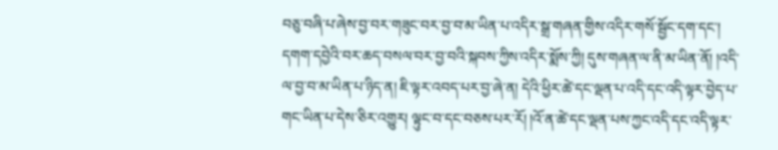བཅུ་བཞི་པ་ཞེས་བྱ་བར་གཟུང་བར་བྱ་བ་མ་ཡིན་པ་འདིར་སྒྲ་གཞན་གྱིས་འདིར་གསོ་སྦྱོང་དག་དང་། དགག་དབྱེའི་བར་ཆད་བསལ་བར་བྱ་བའི་སྐབས་ཀྱིས་འདིར་སྨོས་ཀྱི། དུས་གཞན་ལ་ནི་མ་ཡིན་ནོ། །འདི་ལ་བྱ་བ་མ་ཡིན་པ་ཉིད་ན། ཇི་ལྟར་འབད་པར་བྱ་ཞེ་ན། དེའི་ཕྱིར་ཚེ་དང་ལྡན་པ་འདི་དང་འདི་ལྟར་བྱེད་པ་གང་ཡིན་པ་དེས་ཅིར་འགྱུར། ལྟུང་བ་དང་བཅས་པར་རོ། །འོ་ན་ཚེ་དང་ལྡན་པས་ཀྱང་འདི་དང་འདི་ལྟར་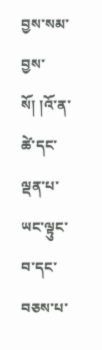བྱས་སམ་བྱས་སོ། །འོ་ན་ཚེ་དང་ལྡན་པ་ཡང་ལྟུང་བ་དང་བཅས་པ་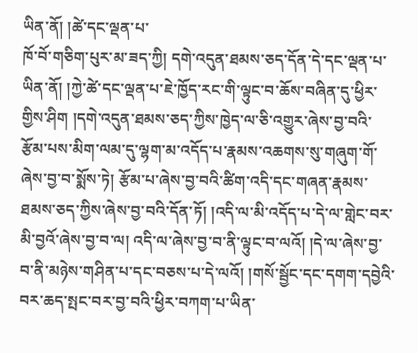ཡིན་ནོ། །ཚེ་དང་ལྡན་པ་
ཁོ་བོ་གཅིག་པུར་མ་ཟད་ཀྱི། དགེ་འདུན་ཐམས་ཅད་དོན་དེ་དང་ལྡན་པ་ཡིན་ནོ། །ཀྱེ་ཚེ་དང་ལྡན་པ་ཇེ་ཁྱོད་རང་གི་ལྟུང་བ་ཆོས་བཞིན་དུ་ཕྱིར་གྱིས་ཤིག །དགེ་འདུན་ཐམས་ཅད་ཀྱིས་ཁྱེད་ལ་ཅི་འགྱུར་ཞེས་བྱ་བའི་རྩོམ་པས་མིག་ལམ་དུ་ལྷག་མ་འདོད་པ་རྣམས་འཆགས་སུ་གཞུག་གོ་ཞེས་བྱ་བ་སྨོས་ཏེ། རྩོམ་པ་ཞེས་བྱ་བའི་ཚིག་འདི་དང་གཞན་རྣམས་ཐམས་ཅད་ཀྱིས་ཞེས་བྱ་བའི་དོན་ཏོ། །འདི་ལ་མི་འདོད་པ་དེ་ལ་གླེང་བར་མི་བྱའོ་ཞེས་བྱ་བ་ལ། འདི་ལ་ཞེས་བྱ་བ་ནི་ལྟུང་བ་ལའོ། །དེ་ལ་ཞེས་བྱ་བ་ནི་མཉེས་གཤིན་པ་དང་བཅས་པ་དེ་ལའོ། །གསོ་སྦྱོང་དང་དགག་དབྱེའི་བར་ཆད་སྤང་བར་བྱ་བའི་ཕྱིར་བཀག་པ་ཡིན་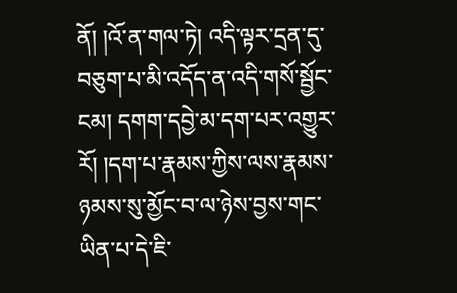ནོ། །འོ་ན་གལ་ཏེ། འདི་ལྟར་དྲན་དུ་བཅུག་པ་མི་འདོད་ན་འདི་གསོ་སྦྱོང་ངམ། དགག་དབྱེ་མ་དག་པར་འགྱུར་རོ། །དག་པ་རྣམས་ཀྱིས་ལས་རྣམས་ཉམས་སུ་མྱོང་བ་ལ་ཉེས་བྱས་གང་ཡིན་པ་དེ་ཇི་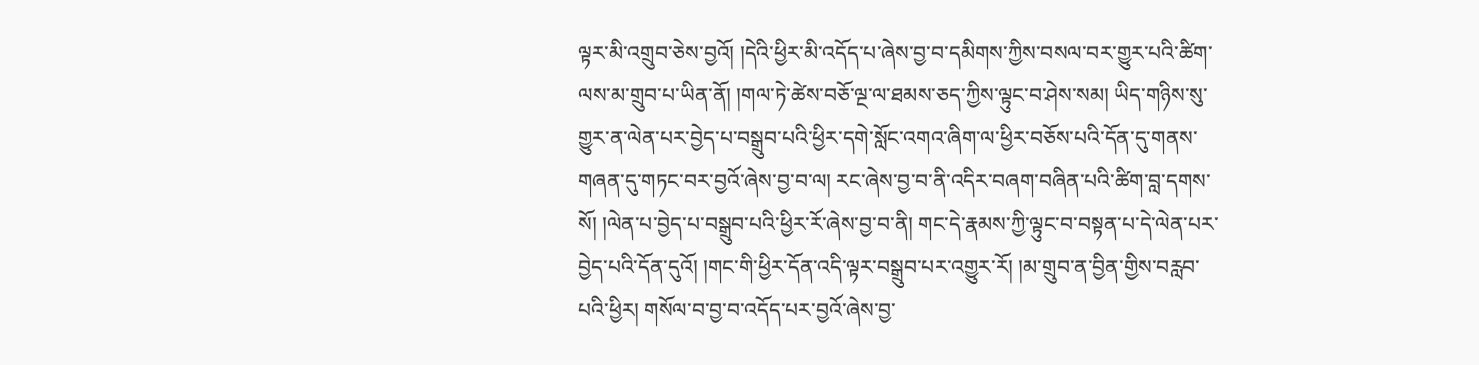ལྟར་མི་འགྲུབ་ཅེས་བྱའོ། །དེའི་ཕྱིར་མི་འདོད་པ་ཞེས་བྱ་བ་དམིགས་ཀྱིས་བསལ་བར་གྱུར་པའི་ཚིག་ལས་མ་གྲུབ་པ་ཡིན་ནོ། །གལ་ཏེ་ཚེས་བཅོ་ལྔ་ལ་ཐམས་ཅད་ཀྱིས་ལྟུང་བ་ཤེས་སམ། ཡིད་གཉིས་སུ་གྱུར་ན་ལེན་པར་བྱེད་པ་བསྒྲུབ་པའི་ཕྱིར་དགེ་སློང་འགའ་ཞིག་ལ་ཕྱིར་བཅོས་པའི་དོན་དུ་གནས་གཞན་དུ་གཏང་བར་བྱའོ་ཞེས་བྱ་བ་ལ། རང་ཞེས་བྱ་བ་ནི་འདིར་བཞག་བཞིན་པའི་ཚིག་བླ་དགས་སོ། །ལེན་པ་བྱེད་པ་བསྒྲུབ་པའི་ཕྱིར་རོ་ཞེས་བྱ་བ་ནི། གང་དེ་རྣམས་ཀྱི་ལྟུང་བ་བསྟན་པ་དེ་ལེན་པར་བྱེད་པའི་དོན་དུའོ། །གང་གི་ཕྱིར་དོན་འདི་ལྟར་བསྒྲུབ་པར་འགྱུར་རོ། །མ་གྲུབ་ན་བྱིན་གྱིས་བརླབ་པའི་ཕྱིར། གསོལ་བ་བྱ་བ་འདོད་པར་བྱའོ་ཞེས་བྱ་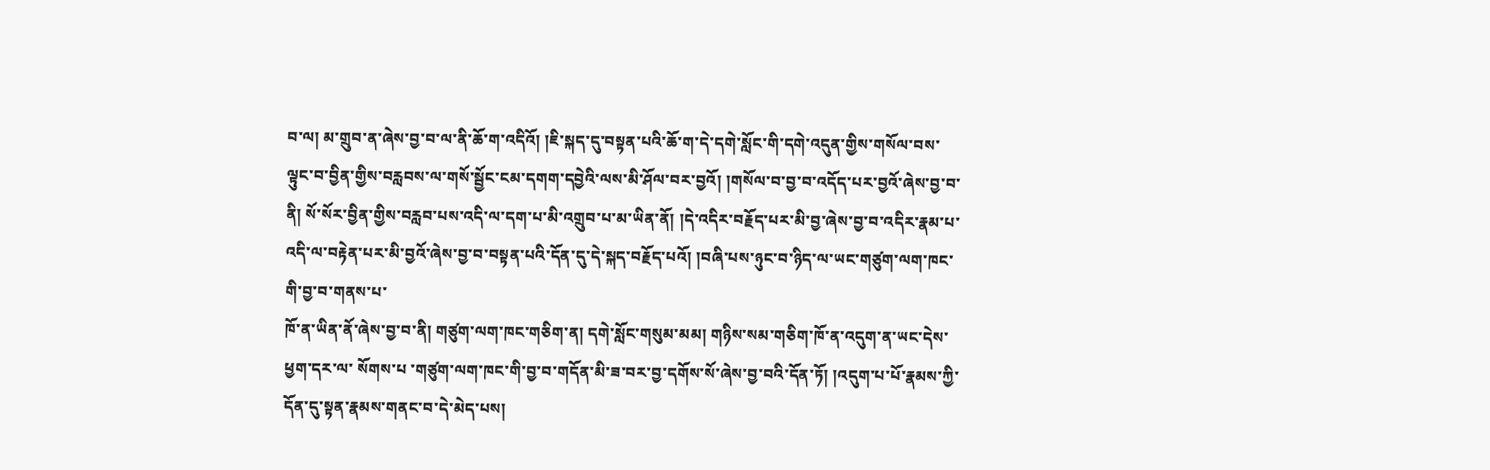བ་ལ། མ་གྲུབ་ན་ཞེས་བྱ་བ་ལ་ནི་ཆོ་ག་འདིའོ། །ཇི་སྐད་དུ་བསྟན་པའི་ཆོ་ག་དེ་དགེ་སློང་གི་དགེ་འདུན་གྱིས་གསོལ་བས་ལྟུང་བ་བྱིན་གྱིས་བརླབས་ལ་གསོ་སྦྱོང་ངམ་དགག་དབྱེའི་ལས་མི་ཤོལ་བར་བྱའོ། །གསོལ་བ་བྱ་བ་འདོད་པར་བྱའོ་ཞེས་བྱ་བ་ནི། སོ་སོར་བྱིན་གྱིས་བརླབ་པས་འདི་ལ་དག་པ་མི་འགྲུབ་པ་མ་ཡིན་ནོ། །དེ་འདིར་བརྗོད་པར་མི་བྱ་ཞེས་བྱ་བ་འདིར་རྣམ་པ་འདི་ལ་བརྟེན་པར་མི་བྱའོ་ཞེས་བྱ་བ་བསྟན་པའི་དོན་དུ་དེ་སྐད་བརྗོད་པའོ། །བཞི་པས་ཉུང་བ་ཉིད་ལ་ཡང་གཙུག་ལག་ཁང་གི་བྱ་བ་གནས་པ་
ཁོ་ན་ཡིན་ནོ་ཞེས་བྱ་བ་ནི། གཙུག་ལག་ཁང་གཅིག་ན། དགེ་སློང་གསུམ་མམ། གཉིས་སམ་གཅིག་ཁོ་ན་འདུག་ན་ཡང་དེས་ཕྱག་དར་ལ་ སོགས་པ ་གཙུག་ལག་ཁང་གི་བྱ་བ་གདོན་མི་ཟ་བར་བྱ་དགོས་སོ་ཞེས་བྱ་བའི་དོན་ཏོ། །འདུག་པ་པོ་རྣམས་ཀྱི་དོན་དུ་སྟན་རྣམས་གནང་བ་དེ་མེད་པས།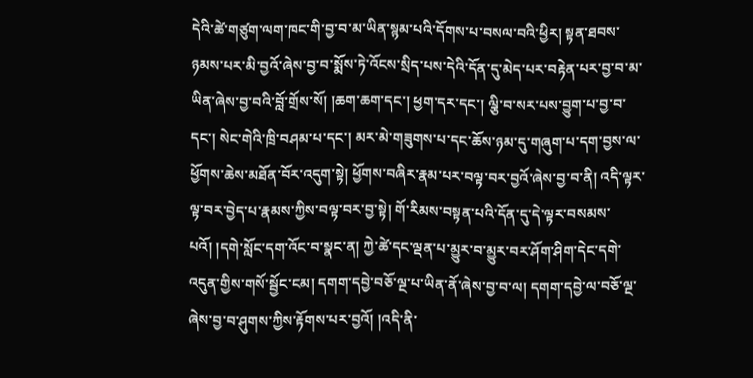དེའི་ཚེ་གཙུག་ལག་ཁང་གི་བྱ་བ་མ་ཡིན་སྙམ་པའི་དོགས་པ་བསལ་བའི་ཕྱིར། སྟན་ཐབས་ཉམས་པར་མི་བྱའོ་ཞེས་བྱ་བ་སྨོས་ཏེ་འོངས་སྲིད་པས་དེའི་དོན་དུ་མེད་པར་བརྟེན་པར་བྱ་བ་མ་ཡིན་ཞེས་བྱ་བའི་བློ་གྲོས་སོ། །ཆག་ཆག་དང་། ཕྱག་དར་དང་། ལྕི་བ་སར་པས་བྱུག་པ་བྱ་བ་དང་། སེང་གེའི་ཁྲི་བཤམ་པ་དང་། མར་མེ་གཟུགས་པ་དང་ཆོས་ཉམ་དུ་གཞུག་པ་དག་བྱས་ལ་ཕྱོགས་ཆེས་མཐོན་བོར་འདུག་སྟེ། ཕྱོགས་བཞིར་རྣམ་པར་བལྟ་བར་བྱའོ་ཞེས་བྱ་བ་ནི། འདི་ལྟར་ལྟ་བར་བྱེད་པ་རྣམས་ཀྱིས་བལྟ་བར་བྱ་སྟེ། གོ་རིམས་བསྟན་པའི་དོན་དུ་དེ་ལྟར་བསམས་པའོ། །དགེ་སློང་དག་འོང་བ་སྣང་ན། ཀྱེ་ཚེ་དང་ལྡན་པ་མྱུར་བ་མྱུར་བར་ཤོག་ཤིག་དེང་དགེ་འདུན་གྱིས་གསོ་སྦྱོང་ངམ། དགག་དབྱེ་བཅོ་ལྔ་པ་ཡིན་ནོ་ཞེས་བྱ་བ་ལ། དགག་དབྱེ་ལ་བཅོ་ལྔ་ཞེས་བྱ་བ་ཤུགས་ཀྱིས་རྟོགས་པར་བྱའོ། །འདི་ནི་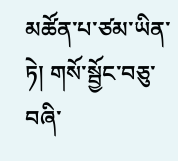མཚོན་པ་ཙམ་ཡིན་ཏེ། གསོ་སྦྱོང་བཅུ་བཞི་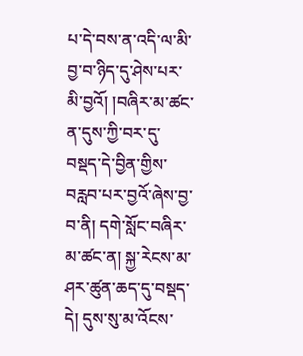པ་དེ་བས་ན་འདི་ལ་མི་བྱ་བ་ཉིད་དུ་ཤེས་པར་མི་བྱའོ། །བཞིར་མ་ཚང་ན་དུས་ཀྱི་བར་དུ་བསྡད་དེ་བྱིན་གྱིས་བརླབ་པར་བྱའོ་ཞེས་བྱ་བ་ནི། དགེ་སློང་བཞིར་མ་ཚང་ན། སྐྱ་རེངས་མ་ཤར་ཚུན་ཆད་དུ་བསྡད་དེ། དུས་སུ་མ་འོངས་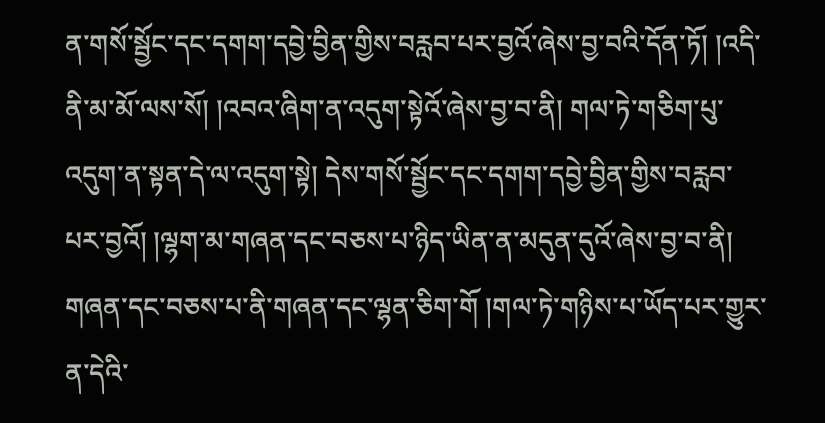ན་གསོ་སྦྱོང་དང་དགག་དབྱེ་བྱིན་གྱིས་བརླབ་པར་བྱའོ་ཞེས་བྱ་བའི་དོན་ཏོ། །འདི་ནི་མ་མོ་ལས་སོ། །འབའ་ཞིག་ན་འདུག་སྟེའོ་ཞེས་བྱ་བ་ནི། གལ་ཏེ་གཅིག་པུ་འདུག་ན་སྟན་དེ་ལ་འདུག་སྟེ། དེས་གསོ་སྦྱོང་དང་དགག་དབྱེ་བྱིན་གྱིས་བརླབ་པར་བྱའོ། །ལྷག་མ་གཞན་དང་བཅས་པ་ཉིད་ཡིན་ན་མདུན་དུའོ་ཞེས་བྱ་བ་ནི། གཞན་དང་བཅས་པ་ནི་གཞན་དང་ལྷན་ཅིག་གོ །གལ་ཏེ་གཉིས་པ་ཡོད་པར་གྱུར་ན་དེའི་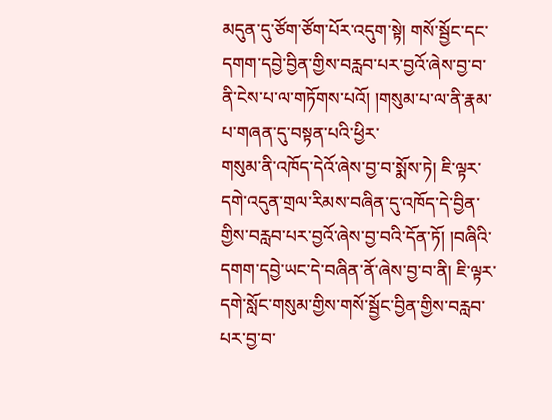མདུན་དུ་ཙོག་ཙོག་པོར་འདུག་སྟེ། གསོ་སྦྱོང་དང་དགག་དབྱེ་བྱིན་གྱིས་བརླབ་པར་བྱའོ་ཞེས་བྱ་བ་ནི་ངེས་པ་ལ་གཏོགས་པའོ། །གསུམ་པ་ལ་ནི་རྣམ་པ་གཞན་དུ་བསྟན་པའི་ཕྱིར་
གསུམ་ནི་འཁོད་དེའོ་ཞེས་བྱ་བ་སྨོས་ཏེ། ཇི་ལྟར་དགེ་འདུན་གྲལ་རིམས་བཞིན་དུ་འཁོད་དེ་བྱིན་གྱིས་བརླབ་པར་བྱའོ་ཞེས་བྱ་བའི་དོན་ཏོ། །བཞིའི་དགག་དབྱེ་ཡང་དེ་བཞིན་ནོ་ཞེས་བྱ་བ་ནི། ཇི་ལྟར་དགེ་སློང་གསུམ་གྱིས་གསོ་སྦྱོང་བྱིན་གྱིས་བརླབ་པར་བྱ་བ་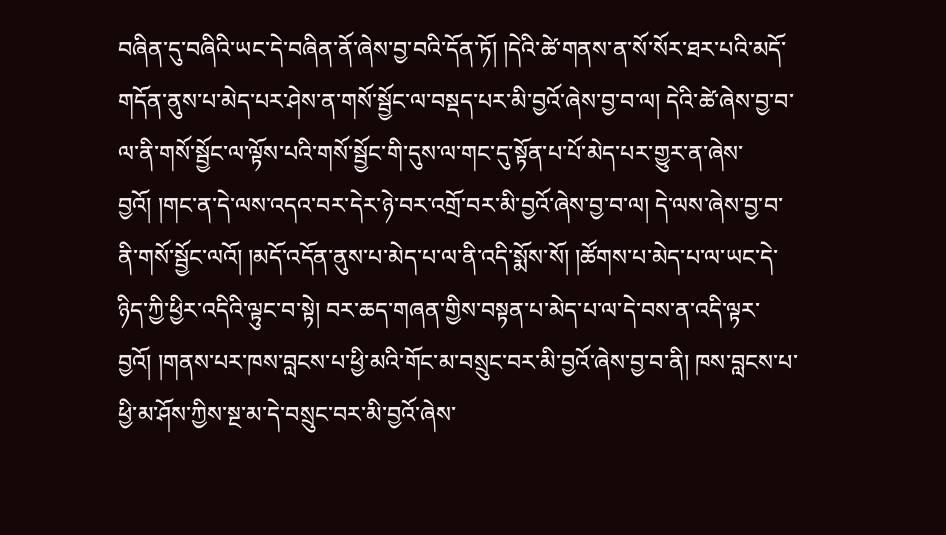བཞིན་དུ་བཞིའི་ཡང་དེ་བཞིན་ནོ་ཞེས་བྱ་བའི་དོན་ཏོ། །དེའི་ཚེ་གནས་ན་སོ་སོར་ཐར་པའི་མདོ་གདོན་ནུས་པ་མེད་པར་ཤེས་ན་གསོ་སྦྱོང་ལ་བསྡད་པར་མི་བྱའོ་ཞེས་བྱ་བ་ལ། དེའི་ཚེ་ཞེས་བྱ་བ་ལ་ནི་གསོ་སྦྱོང་ལ་ལྟོས་པའི་གསོ་སྦྱོང་གི་དུས་ལ་གང་དུ་སྟོན་པ་པོ་མེད་པར་གྱུར་ན་ཞེས་བྱའོ། །གང་ན་དེ་ལས་འདའ་བར་དེར་ཉེ་བར་འགྲོ་བར་མི་བྱའོ་ཞེས་བྱ་བ་ལ། དེ་ལས་ཞེས་བྱ་བ་ནི་གསོ་སྦྱོང་ལའོ། །མདོ་འདོན་ནུས་པ་མེད་པ་ལ་ནི་འདི་སྨོས་སོ། །ཚོགས་པ་མེད་པ་ལ་ཡང་དེ་ཉིད་ཀྱི་ཕྱིར་འདིའི་ལྟུང་བ་སྟེ། བར་ཆད་གཞན་གྱིས་བསྟན་པ་མེད་པ་ལ་དེ་བས་ན་འདི་ལྟར་བྱའོ། །གནས་པར་ཁས་བླངས་པ་ཕྱི་མའི་གོང་མ་བསྲུང་བར་མི་བྱའོ་ཞེས་བྱ་བ་ནི། ཁས་བླངས་པ་ཕྱི་མ་ཤོས་ཀྱིས་སྔ་མ་དེ་བསྲུང་བར་མི་བྱའོ་ཞེས་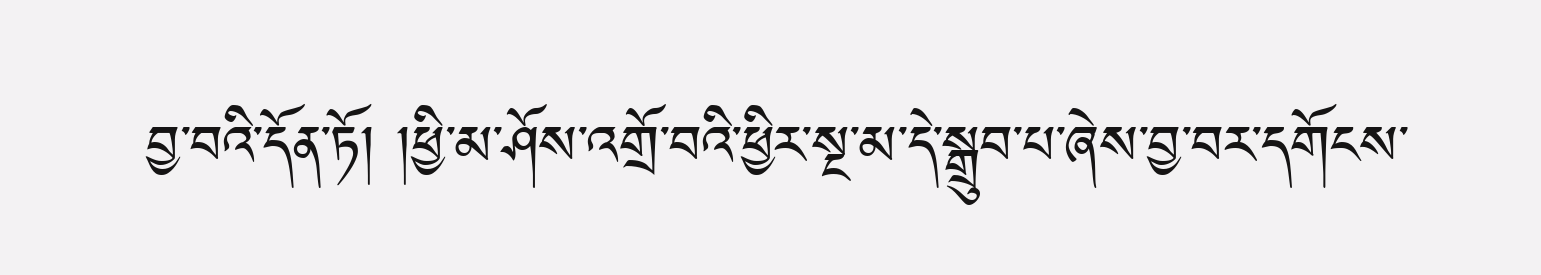བྱ་བའི་དོན་ཏོ། །ཕྱི་མ་ཤོས་འགྲོ་བའི་ཕྱིར་སྔ་མ་དེ་སྒྲུབ་པ་ཞེས་བྱ་བར་དགོངས་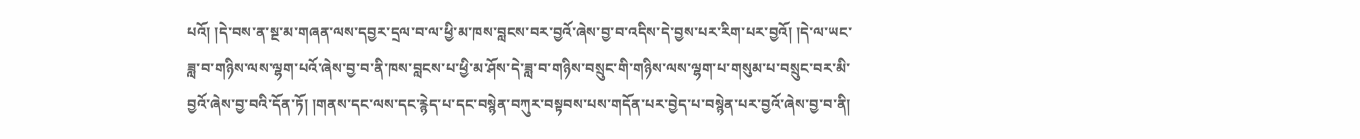པའོ། །དེ་བས་ན་སྔ་མ་གཞན་ལས་དབྱར་དྲལ་བ་ལ་ཕྱི་མ་ཁས་བླངས་བར་བྱའོ་ཞེས་བྱ་བ་འདིས་དེ་བྱས་པར་རིག་པར་བྱའོ། །དེ་ལ་ཡང་ཟླ་བ་གཉིས་ལས་ལྷག་པའོ་ཞེས་བྱ་བ་ནི་ཁས་བླངས་པ་ཕྱི་མ་ཤོས་དེ་ཟླ་བ་གཉིས་བསྲུང་གི་གཉིས་ལས་ལྷག་པ་གསུམ་པ་བསྲུང་བར་མི་བྱའོ་ཞེས་བྱ་བའི་དོན་ཏོ། །གནས་དང་ལས་དང་རྙེད་པ་དང་བསྙེན་བཀུར་བསྟབས་པས་གདོན་པར་བྱེད་པ་བསྙེན་པར་བྱའོ་ཞེས་བྱ་བ་ནི།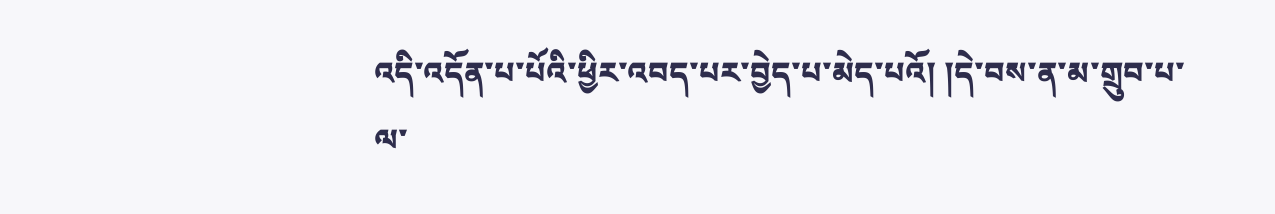འདི་འདོན་པ་པོའི་ཕྱིར་འབད་པར་བྱེད་པ་མེད་པའོ། །དེ་བས་ན་མ་གྲུབ་པ་ལ་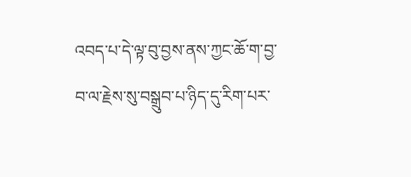འབད་པ་དེ་ལྟ་བུ་བྱས་ནས་ཀྱང་ཆོ་ག་བྱ་བ་ལ་རྗེས་སུ་བསྒྲུབ་པ་ཉིད་དུ་རིག་པར་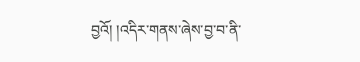བྱའོ། །འདིར་གནས་ཞེས་བྱ་བ་ནི་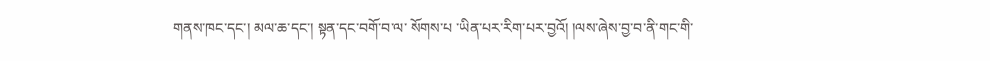གནས་ཁང་དང་། མལ་ཆ་དང་། སྟན་དང་བགོ་བ་ལ་ སོགས་པ ་ཡིན་པར་རིག་པར་བྱའོ། །ལས་ཞེས་བྱ་བ་ནི་གང་གི་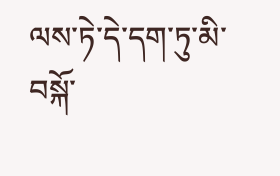ལས་ཏེ་དེ་དག་ཏུ་མི་བསྐོ་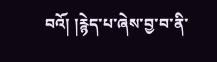བའོ། །རྙེད་པ་ཞེས་བྱ་བ་ནི་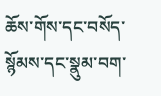ཆོས་གོས་དང་བསོད་སྙོམས་དང་སྣུམ་བག་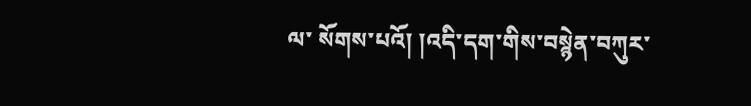ལ་ སོགས་པའོ། །འདི་དག་གིས་བསྙེན་བཀུར་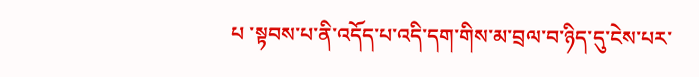པ ་སྟབས་པ་ནི་འདོད་པ་འདི་དག་གིས་མ་བྲལ་བ་ཉིད་དུ་ངེས་པར་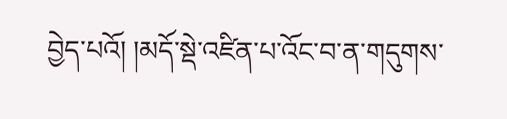བྱེད་པའོ། །མདོ་སྡེ་འཛིན་པ་འོང་བ་ན་གདུགས་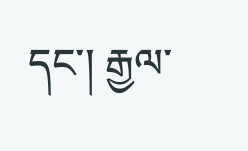དང་། རྒྱལ་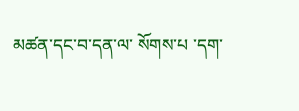མཚན་དང་བ་དན་ལ་ སོགས་པ ་དག་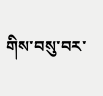གིས་བསུ་བར་